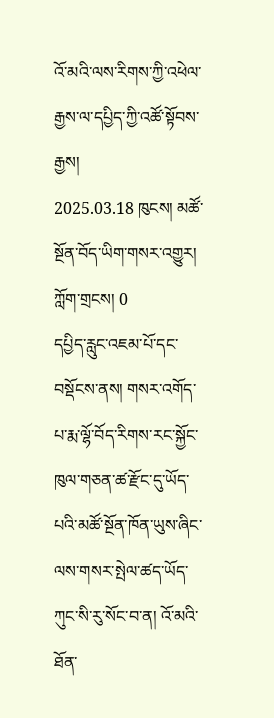འོ་མའི་ལས་རིགས་ཀྱི་འཕེལ་རྒྱས་ལ་དཔྱིད་ཀྱི་འཚོ་སྟོབས་རྒྱས།
2025.03.18 ཁུངས། མཚོ་སྔོན་བོད་ཡིག་གསར་འགྱུར། ཀློག་གྲངས། 0
དཔྱིད་རླུང་འཇམ་པོ་དང་བསྡོངས་ནས། གསར་འགོད་པ་རྨ་ལྷོ་བོད་རིགས་རང་སྐྱོང་ཁུལ་གཅན་ཚ་རྫོང་དུ་ཡོད་པའི་མཚོ་སྔོན་ཁོན་ཡུས་ཞིང་ལས་གསར་སྤེལ་ཚད་ཡོད་ཀུང་སི་རུ་སོང་བ་ན། འོ་མའི་ཐོན་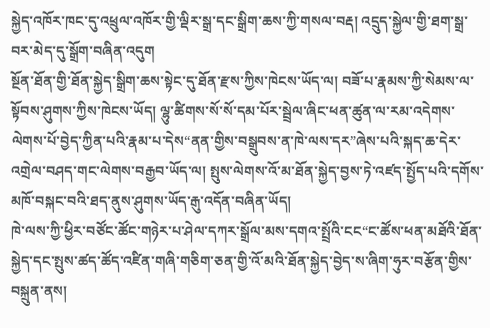སྐྱེད་འཁོར་ཁང་དུ་འཕྲུལ་འཁོར་གྱི་ལྡིར་སྒྲ་དང་སྒྲིག་ཆས་ཀྱི་གསལ་བརྡ། འདྲུད་སྐྱེལ་གྱི་ཐག་སྒྲ་བར་མེད་དུ་སྒྲོག་བཞིན་འདུག
སྔོན་ཐོན་གྱི་ཐོན་སྐྱེད་སྒྲིག་ཆས་སྟེང་དུ་ཐོན་རྫས་ཀྱིས་ཁེངས་ཡོད་ལ། བཟོ་པ་རྣམས་ཀྱི་སེམས་ལ་སྟོབས་ཤུགས་ཀྱིས་ཁེངས་ཡོད། ལྷུ་ཚིགས་སོ་སོ་དམ་པོར་སྦྲེལ་ཞིང་ཕན་ཚུན་ལ་རམ་འདེགས་ལེགས་པོ་བྱེད་ཀྱིན་པའི་རྣམ་པ་དེས“ནན་གྱིས་བསྒྲུབས་ན་ཁེ་ལས་དར”ཞེས་པའི་སྐད་ཆ་དེར་འགྲེལ་བཤད་གང་ལེགས་བརྒྱབ་ཡོད་ལ། སྤུས་ལེགས་འོ་མ་ཐོན་སྐྱེད་བྱས་ཏེ་འཛད་སྤྱོད་པའི་དགོས་མཁོ་བསྐང་བའི་ཐད་ནུས་ཤུགས་ཡོད་རྒུ་འདོན་བཞིན་ཡོད།
ཁེ་ལས་ཀྱི་ཕྱིར་བཙོང་ཚོང་གཉེར་པ་ཤེལ་དཀར་སྒྲོལ་མས་དགའ་སྤྲོའི་ངང“ང་ཚོས་ཕན་མཐོའི་ཐོན་སྐྱེད་དང་སྤུས་ཚད་ཚོད་འཛིན་གཞི་གཅིག་ཅན་གྱི་འོ་མའི་ཐོན་སྐྱེད་བྱེད་ས་ཞིག་ཧུར་བརྩོན་གྱིས་བསྐྲུན་ནས།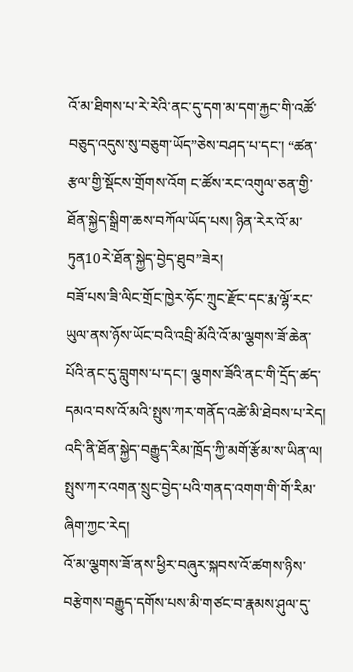འོ་མ་ཐིགས་པ་རེ་རེའི་ནང་དུ་དག་མ་དག་རྐྱང་གི་འཚོ་བཅུད་འདུས་སུ་བཅུག་ཡོད”ཅེས་བཤད་པ་དང་། “ཚན་རྩལ་གྱི་སྡོངས་གྲོགས་འོག ང་ཚོས་རང་འགུལ་ཅན་གྱི་ཐོན་སྐྱེད་སྒྲིག་ཆས་བཀོལ་ཡོད་པས། ཉིན་རེར་འོ་མ་ཏུན10རེ་ཐོན་སྐྱེད་བྱེད་ཐུབ”ཟེར།
བཟོ་པས་ཟི་ལིང་གྲོང་ཁྱེར་ཧོང་ཀྲུང་རྫོང་དང་རྨ་ལྷོ་རང་ཡུལ་ནས་ཉོས་ཡོང་བའི་འབྲི་མོའི་འོ་མ་ལྕགས་ཟོ་ཆེན་པོའི་ནང་དུ་བླུགས་པ་དང་། ལྕགས་ཟོའི་ནང་གི་དྲོད་ཚད་དམའ་བས་འོ་མའི་སྤུས་ཀར་གནོད་འཚེ་མི་ཐེབས་པ་རེད། འདི་ནི་ཐོན་སྐྱེད་བརྒྱུད་རིམ་ཁྲོད་ཀྱི་མགོ་རྩོམ་ས་ཡིན་ལ། སྤུས་ཀར་འགན་སྲུང་བྱེད་པའི་གནད་འགག་གི་གོ་རིམ་ཞིག་ཀྱང་རེད།
འོ་མ་ལྕགས་ཟོ་ནས་ཕྱིར་བཞུར་སྐབས་འོ་ཚགས་ཉིས་བརྩེགས་བརྒྱུད་དགོས་པས་མི་གཙང་བ་རྣམས་ཤུལ་དུ་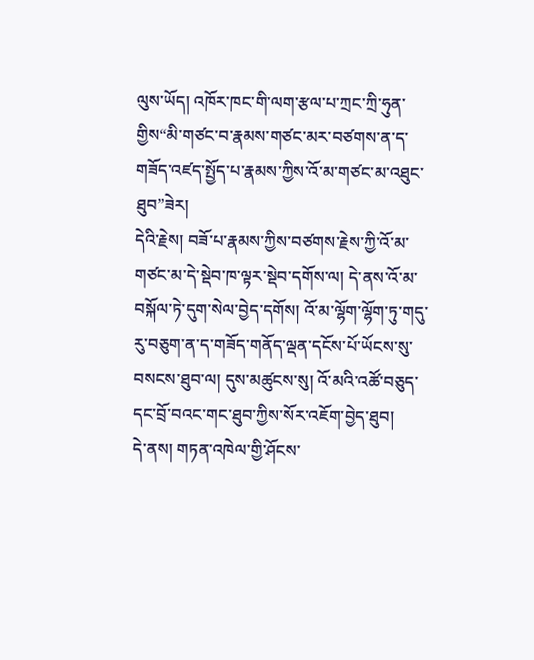ལུས་ཡོད། འཁོར་ཁང་གི་ལག་རྩལ་པ་ཀྲང་ཀྲི་ཧུན་གྱིས“མི་གཙང་བ་རྣམས་གཙང་མར་བཙགས་ན་ད་གཟོད་འཛད་སྤྱོད་པ་རྣམས་ཀྱིས་འོ་མ་གཙང་མ་འཐུང་ཐུབ”ཟེར།
དེའི་རྗེས། བཟོ་པ་རྣམས་ཀྱིས་བཙགས་རྗེས་ཀྱི་འོ་མ་གཙང་མ་དེ་སྡེབ་ཁ་ལྟར་སྡེབ་དགོས་ལ། དེ་ནས་འོ་མ་བསྐོལ་ཏེ་དུག་སེལ་བྱེད་དགོས། འོ་མ་ལྷོག་ལྷོག་ཏུ་གདུ་རུ་བཅུག་ན་ད་གཟོད་གནོད་ལྡན་དངོས་པོ་ཡོངས་སུ་བསངས་ཐུབ་ལ། དུས་མཚུངས་སུ། འོ་མའི་འཚོ་བཅུད་དང་བྲོ་བའང་གང་ཐུབ་ཀྱིས་སོར་འཇོག་བྱེད་ཐུབ།
དེ་ནས། གཏན་འཁེལ་གྱི་ཤོངས་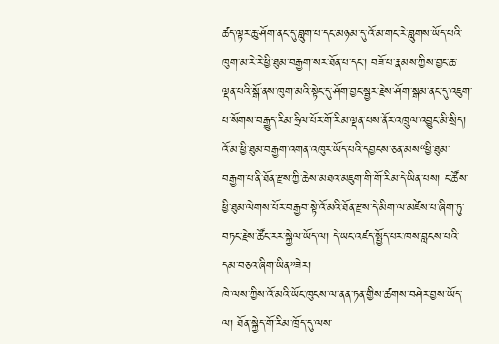ཚད་ལྟར་ཆུ་ཤོག་ནང་དུ་བླུག་པ་དང་མཉམ་དུ་འོ་མ་གང་རེ་བླུགས་ཡོད་པའི་ཁུག་མ་རེ་རེ་ཕྱི་ཐུམ་བརྒྱག་སར་ཐོན་པ་དང་། བཟོ་པ་རྣམས་ཀྱིས་བྱང་ཆ་ལྡན་པའི་སྒོ་ནས་ཁུག་མའི་སྟེང་དུ་ཤོག་བྱང་སྦྱར་རྗེས་ཤོག་སྒམ་ནང་དུ་འཇུག་པ་སོགས་བརྒྱུད་རིམ་ཧྲིལ་པོར་གོ་རིམ་ལྡན་པས་ནོར་འཁྲུལ་འབྱུང་མི་སྲིད། འོ་མ་ཕྱི་ཐུམ་བརྒྱག་འགན་འཁུར་ཡོད་པའི་དབྱངས་ཅན་མས“ཕྱི་ཐུམ་བརྒྱག་པ་ནི་ཐོན་རྫས་ཀྱི་ཆེས་མཐའ་མཇུག་གི་གོ་རིམ་དེ་ཡིན་པས། ང་ཚོས་ཕྱི་ཐུམ་ལེགས་པོར་བརྒྱབ་སྟེ་འོ་མའི་ཐོན་རྫས་དེ་མིག་ལ་མཛེས་པ་ཞིག་ཏུ་བཏང་རྗེས་ཚོང་རར་སྐྱེལ་ཡོད་ལ། དེ་ཡང་འཛད་སྤྱོད་པར་ཁས་བླངས་པའི་དམ་བཅའ་ཞིག་ཡིན”ཟེར།
ཁེ་ལས་ཀྱིས་འོ་མའི་ཡོང་ཁུངས་ལ་ནན་ཏན་གྱིས་ཚགས་བཤེར་བྱས་ཡོད་ལ། ཐོན་སྐྱེད་གོ་རིམ་ཁྲོད་དུ་ལས་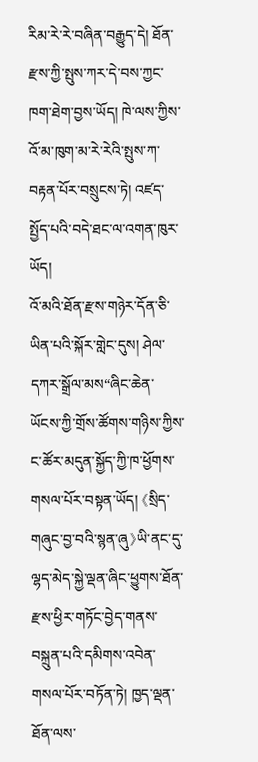རིམ་རེ་རེ་བཞིན་བརྒྱུད་དེ། ཐོན་རྫས་ཀྱི་སྤུས་ཀར་དེ་བས་ཀྱང་ཁག་ཐེག་བྱས་ཡོད། ཁེ་ལས་ཀྱིས་འོ་མ་ཁུག་མ་རེ་རེའི་སྤུས་ཀ་བརྟན་པོར་བསྲུངས་ཏེ། འཛད་སྤྱོད་པའི་བདེ་ཐང་ལ་འགན་ཁུར་ཡོད།
འོ་མའི་ཐོན་རྫས་གཉེར་དོན་ཅི་ཡིན་པའི་སྐོར་གླེང་དུས། ཤེལ་དཀར་སྒྲོལ་མས“ཞིང་ཆེན་ཡོངས་ཀྱི་གྲོས་ཚོགས་གཉིས་ཀྱིས་ང་ཚོར་མདུན་སྐྱོད་ཀྱི་ཁ་ཕྱོགས་གསལ་པོར་བསྟན་ཡོད། 《སྲིད་གཞུང་བྱ་བའི་སྙན་ཞུ》ཡི་ནང་དུ་ལྷད་མེད་སྐྱེ་ལྡན་ཞིང་ཕྱུགས་ཐོན་རྫས་ཕྱིར་གཏོང་བྱེད་གནས་བསྐྲུན་པའི་དམིགས་འབེན་གསལ་པོར་བཏོན་ཏེ། ཁྱད་ལྡན་ཐོན་ལས་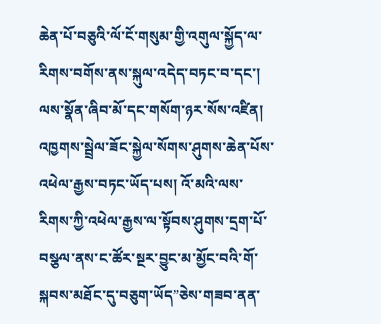ཆེན་པོ་བཅུའི་ལོ་ངོ་གསུམ་གྱི་འགུལ་སྐྱོད་ལ་རིགས་བགོས་ནས་སྐུལ་འདེད་བཏང་བ་དང་། ལས་སྣོན་ཞིབ་མོ་དང་གསོག་ཉར་སོས་འཛིན། འཁྱགས་སྦྲེལ་ཟོང་སྐྱེལ་སོགས་ཤུགས་ཆེན་པོས་འཕེལ་རྒྱས་བཏང་ཡོད་པས། འོ་མའི་ལས་རིགས་ཀྱི་འཕེལ་རྒྱས་ལ་སྟོབས་ཤུགས་དྲག་པོ་བསྩལ་ནས་ང་ཚོར་སྔར་བྱུང་མ་མྱོང་བའི་གོ་སྐབས་མཐོང་དུ་བཅུག་ཡོད”ཅེས་གཟབ་ནན་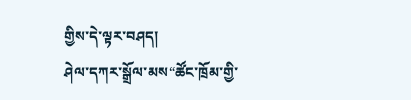གྱིས་དེ་ལྟར་བཤད།
ཤེལ་དཀར་སྒྲོལ་མས“ཚོང་ཁྲོམ་གྱི་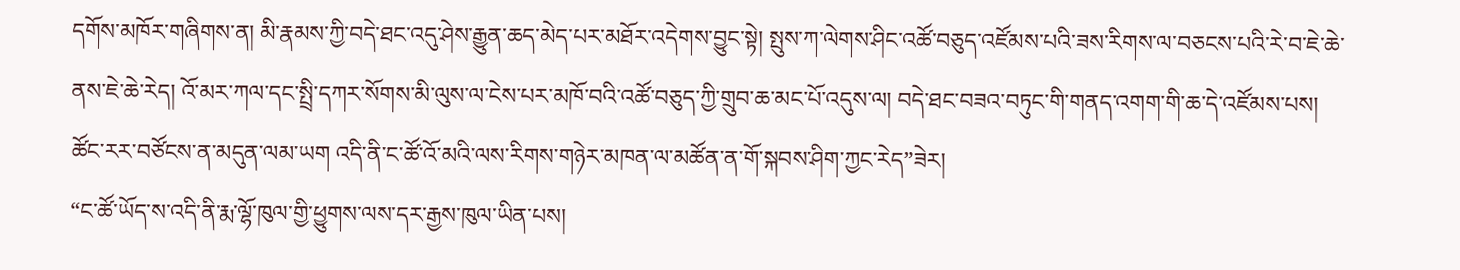དགོས་མཁོར་གཞིགས་ན། མི་རྣམས་ཀྱི་བདེ་ཐང་འདུ་ཤེས་རྒྱུན་ཆད་མེད་པར་མཐོར་འདེགས་བྱུང་སྟེ། སྤུས་ཀ་ལེགས་ཤིང་འཚོ་བཅུད་འཛོམས་པའི་ཟས་རིགས་ལ་བཅངས་པའི་རེ་བ་ཇེ་ཆེ་ནས་ཇེ་ཆེ་རེད། འོ་མར་ཀལ་དང་སྤྲི་དཀར་སོགས་མི་ལུས་ལ་ངེས་པར་མཁོ་བའི་འཚོ་བཅུད་ཀྱི་གྲུབ་ཆ་མང་པོ་འདུས་ལ། བདེ་ཐང་བཟའ་བཏུང་གི་གནད་འགག་གི་ཆ་དེ་འཛོམས་པས། ཚོང་རར་བཙོངས་ན་མདུན་ལམ་ཡག འདི་ནི་ང་ཚོ་འོ་མའི་ལས་རིགས་གཉེར་མཁན་ལ་མཚོན་ན་གོ་སྐབས་ཤིག་ཀྱང་རེད”ཟེར།
“ང་ཚོ་ཡོད་ས་འདི་ནི་རྨ་ལྷོ་ཁུལ་གྱི་ཕྱུགས་ལས་དར་རྒྱས་ཁུལ་ཡིན་པས།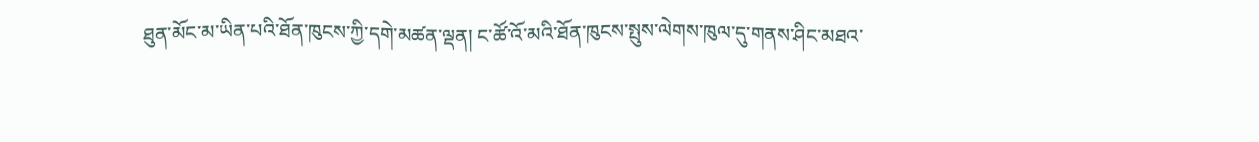ཐུན་མོང་མ་ཡིན་པའི་ཐོན་ཁུངས་ཀྱི་དགེ་མཚན་ལྡན། ང་ཚོ་འོ་མའི་ཐོན་ཁུངས་སྤུས་ལེགས་ཁུལ་དུ་གནས་ཤིང་མཐའ་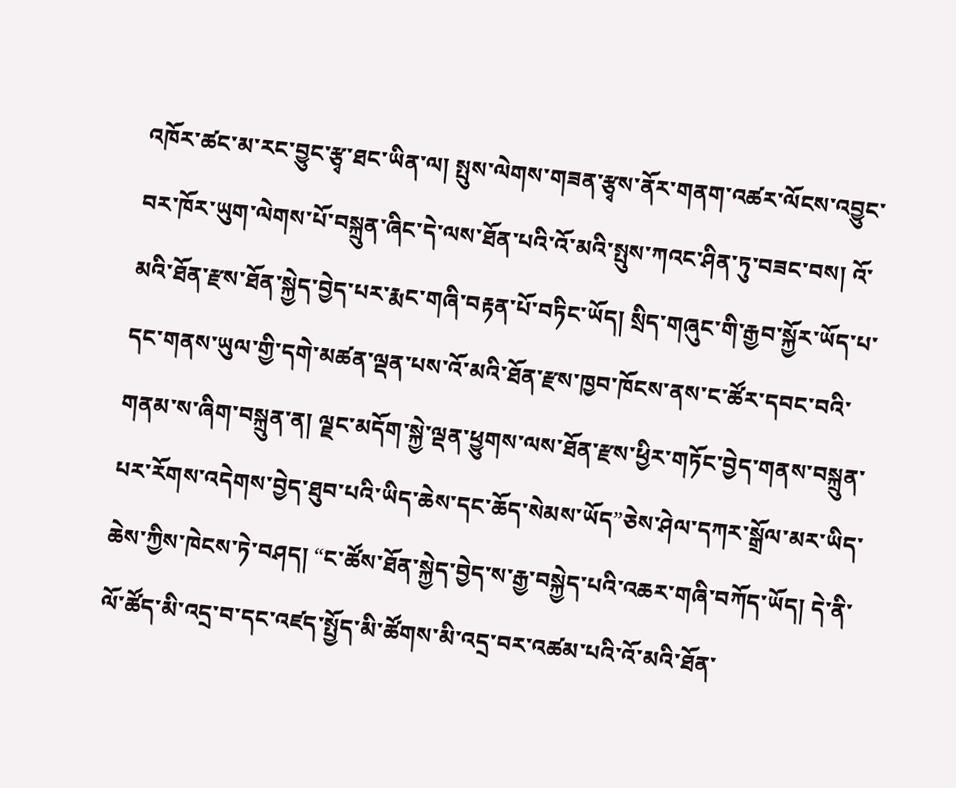འཁོར་ཚང་མ་རང་བྱུང་རྩྭ་ཐང་ཡིན་ལ། སྤུས་ལེགས་གཟན་རྩྭས་ནོར་གནག་འཚར་ལོངས་འབྱུང་བར་ཁོར་ཡུག་ལེགས་པོ་བསྐྲུན་ཞིང་དེ་ལས་ཐོན་པའི་འོ་མའི་སྤུས་ཀའང་ཤིན་ཏུ་བཟང་བས། འོ་མའི་ཐོན་རྫས་ཐོན་སྐྱེད་བྱེད་པར་རྨང་གཞི་བརྟན་པོ་བཏིང་ཡོད། སྲིད་གཞུང་གི་རྒྱབ་སྐྱོར་ཡོད་པ་དང་གནས་ཡུལ་གྱི་དགེ་མཚན་ལྡན་པས་འོ་མའི་ཐོན་རྫས་ཁྱབ་ཁོངས་ནས་ང་ཚོར་དབང་བའི་གནམ་ས་ཞིག་བསྐྲུན་ན། ལྗང་མདོག་སྐྱེ་ལྡན་ཕྱུགས་ལས་ཐོན་རྫས་ཕྱིར་གཏོང་བྱེད་གནས་བསྐྲུན་པར་རོགས་འདེགས་བྱེད་ཐུབ་པའི་ཡིད་ཆེས་དང་ཆོད་སེམས་ཡོད”ཅེས་ཤེལ་དཀར་སྒྲོལ་མར་ཡིད་ཆེས་ཀྱིས་ཁེངས་ཏེ་བཤད། “ང་ཚོས་ཐོན་སྐྱེད་བྱེད་ས་རྒྱ་བསྐྱེད་པའི་འཆར་གཞི་བཀོད་ཡོད། དེ་ནི་ལོ་ཚོད་མི་འདྲ་བ་དང་འཛད་སྤྱོད་མི་ཚོགས་མི་འདྲ་བར་འཚམ་པའི་འོ་མའི་ཐོན་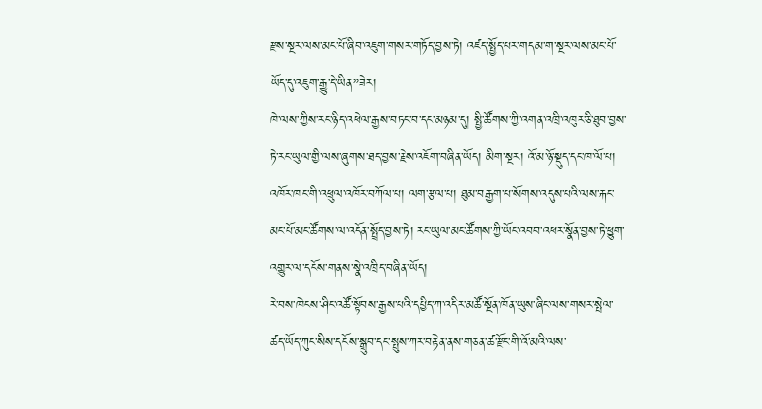རྫས་སྔར་ལས་མང་པོ་ཞིབ་འཇུག་གསར་གཏོད་བྱས་ཏེ། འཛད་སྤྱོད་པར་གདམ་ག་སྔར་ལས་མང་པོ་ཡོད་དུ་འཇུག་རྒྱུ་དེ་ཡིན”ཟེར།
ཁེ་ལས་ཀྱིས་རང་ཉིད་འཕེལ་རྒྱས་བཏང་བ་དང་མཉམ་དུ། སྤྱི་ཚོགས་ཀྱི་འགན་འཁྲི་འཁུར་ཅི་ཐུབ་བྱས་ཏེ་རང་ཡུལ་གྱི་ལས་ཞུགས་ཐད་བྱས་རྗེས་འཇོག་བཞིན་ཡོད། མིག་སྔར། འོ་མ་ཉོ་སྡུད་དང་ཁ་ལོ་པ། འཁོར་ཁང་གི་འཕྲུལ་འཁོར་བཀོལ་པ། ལག་རྩལ་པ། ཐུམ་བརྒྱག་པ་སོགས་འདུས་པའི་ལས་རྐང་མང་པོ་མང་ཚོགས་ལ་འདོན་སྤྲོད་བྱས་ཏེ། རང་ཡུལ་མང་ཚོགས་ཀྱི་ཡོང་འབབ་འཕར་སྣོན་བྱས་ཏེ་ཕྱུག་འགྱུར་ལ་དངོས་གནས་སྣེ་འཁྲིད་བཞིན་ཡོད།
རེ་བས་ཁེངས་ཤིང་འཚོ་སྟོབས་རྒྱས་པའི་དཔྱིད་ཀ་འདིར་མཚོ་སྔོན་ཁོན་ཡུས་ཞིང་ལས་གསར་སྤེལ་ཚད་ཡོད་ཀུང་སིས་དངོས་སྒྲུབ་དང་སྤུས་ཀར་བརྟེན་ནས་གཅན་ཚ་རྫོང་གི་འོ་མའི་ལས་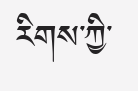རིགས་ཀྱི་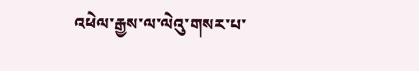འཕེལ་རྒྱས་ལ་ལེའུ་གསར་པ་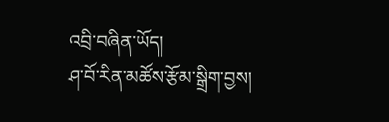འབྲི་བཞིན་ཡོད།
ཤ་བོ་རིན་མཚོས་རྩོམ་སྒྲིག་བྱས།